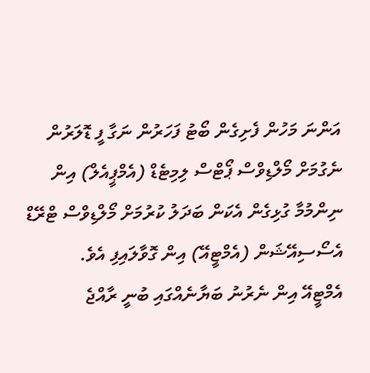އަންނަ މަހުން ފެށިގެން ބޯޓު ފަހަރުން ނަގާ ފީ ޑޮލަރުން ނެގުމަށް މޯލްޑިވްސް ޕޯޓްސް ލިމިޓެޑް (އެމްޕީއެލް) އިން ނިންމުމާ ގުޅިގެން އެކަން ބަދަލު ކުރުމަށް މޯލްޑިވްސް ޓްރޭޑް އެސޯސިއޭޝަން (އެމްޓީއޭ) އިން ގޮވާލައިފި އެވެ.
އެމްޓީއޭ އިން ނެރުނު ބަޔާނެއްގައި ބުނީ ރާއްޖެ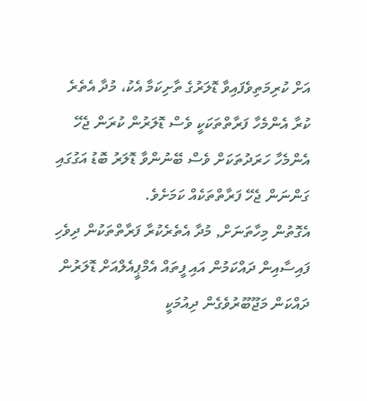އަށް ކުރިމަތިވެފައިވާ ޑޮލަރުގެ ތާށިކަމާ އެކު، މުދާ އެތެރެ ކުރާ އެންމެހާ ފަރާތްތަކަކީ ވެސް ޑޮލަރުން ކުރަން ޖެހޭ އެންމެހާ ހަރަދުތަކަށް ވެސް ބޭނުންވާ ޑޮލަރު ބޮޑު އަގުގައި ގަންނަން ޖެހޭ ފަރާތްތަކެއް ކަމަށެވެ.
އެގޮތުން މިހާތަނަށް, މުދާ އެތެރެކުރާ ފަރާތްތަކުން ދިވެހި ފައިސާއިން ދައްކަމުން އައި ފީތައް އެމްޕީއެލްއަށް ޑޮލަރުން ދައްކަން މަޖޫބޫރުވެގެން ދިއުމަކީ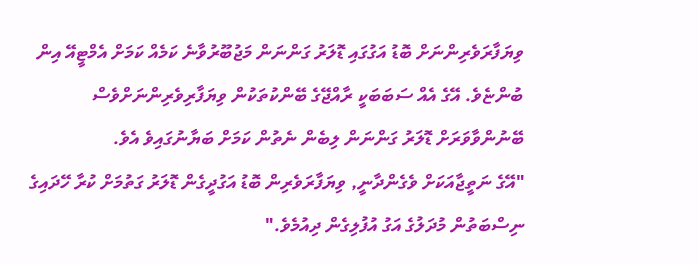ވިޔަފާރަވެރިންނަށް ބޮޑު އަގުގައި ޑޮލަރު ގަންނަން މަޖުބޫރުވާނެ ކަމެއް ކަމަށް އެމްޓީއޭ އިން ބުންޏެވެ. އޭގެ އެއް ސަބަބަކީ ރާއްޖޭގެ ބޭންކުތަކުން ވިޔަފާރިވެރިންނަށްވެސް ބޭނުންވާވަރަށް ޑޮލަރު ގަންނަން ލިބެން ނެތުން ކަމަށް ބަޔާނުގައިވެ އެވެ.
"އޭގެ ނަތީޖާއަކަށް ވެގެންދާނީ, ވިޔަފާރަވެރިން ބޮޑު އަގުދީގެން ޑޮލަރު ގަތުމަށް ކުރާ ހޭދައިގެ ނިސްބަތުން މުދަލުގެ އަގު އުފުލިގެން ދިއުމެވެ."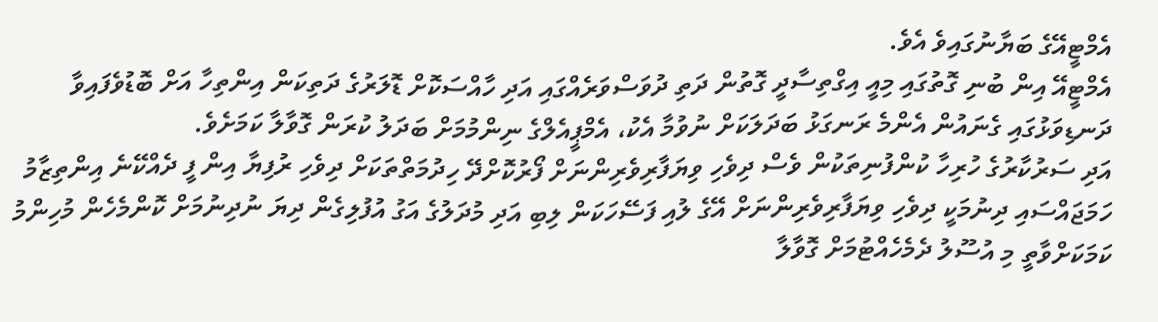އެމްޓީއޭގެ ބަޔާނުގައިވެ އެވެ.
އެމްޓީއޭ އިން ބުނި ގޮތުގައި މިއީ އިގްތިސާދީ ގޮތުން ދަތި ދުވަސްވަރެއްގައި އަދި ހާއްސަކޮށް ޑޮލަރުގެ ދަތިކަން އިންތިހާ އަށް ބޮޑުވެފައިވާ ދަނޑިވަޅުގައި ގެނައުން އެންމެ ރަނގަޅު ބަދަލަކަށް ނުވުމާ އެކު، އެމްޕީއެލްގެ ނިންމުމަށް ބަދަލު ކުރަން ގޮވާލާ ކަމަށެވެ.
އަދި ސަރުކާރުގެ ހުރިހާ ކުންފުނިތަކުން ވެސް ދިވެހި ވިޔަފާރިވެރިންނަށް ފޯރުކޮށްދޭ ހިދުމަތްތަކަށް ދިވެހި ރުފިޔާ އިން ފީ ދެއްކޭނެ އިންތިޒާމު ހަމަޖައްސައި ދިނުމަކީ ދިވެހި ވިޔަފާރިވެރިންނަށް އޭގެ ލުއި ފަސޭހަކަން ލިބި އަދި މުދަލުގެ އަގު އުފުލިގެން ދިޔަ ނުދިނުމަށް ކޮންމެހެން މުހިންމު ކަމަކަށްވާތީ މި އުސޫލު ދެމެހެއްޓުމަށް ގޮވާލާ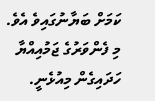ކަމަށް ބަޔާނުގައިވެ އެވެ.
މި ފެންވަރުގެ ޖަމުއިއްޔާ ހަދައިގެން މިއުޅެނީ.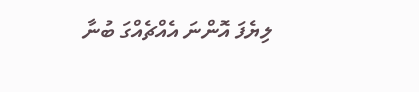ލިޔެފަ އޮންނަ އެއްޗެއްގަ ބުނާ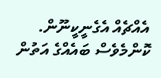އެއްޗެއް އެގެނީކީނޫން. ކޮންމެވެސް ބައެއްގެ އަތުން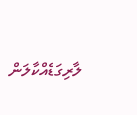ލާރިގަޑެއްކާލަން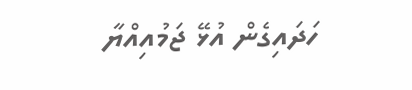ހަދައިގެން އުޅޭ ޖަމުއިއްޔާ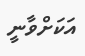އަކަށްވާނީ